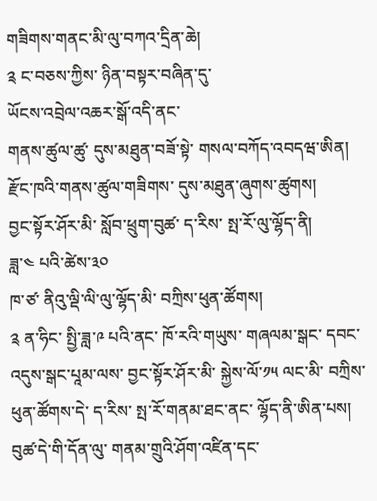གཟིགས་གནང་མི་ལུ་བཀའ་དྲིན་ཆེ།
༉ ང་བཅས་ཀྱིས་ ཉིན་བསྟར་བཞིན་དུ་
ཡོངས་འབྲེལ་འཆར་སྒོ་འདི་ནང་
གནས་ཚུལ་ཚུ་ དུས་མཐུན་བཟོ་སྟེ་ གསལ་བཀོད་འབདཝ་ཨིན།
རྫོང་ཁའི་གནས་ཚུལ་གཟིགས་ དུས་མཐུན་ཞུགས་ཚུགས།
བྱང་སྟོར་ཤོར་མི་ སློབ་ཕྲུག་བུཚ་ ད་རིས་ སྤ་རོ་ལུ་ལྷོད་ནི།
ཟླ་༤ པའི་ཚེས་༣༠
ཁ་ཙ་ ནིའུ་ལྡི་ལི་ལུ་ལྷོད་མི་ བཀྲིས་ཕུན་ཚོགས།
༉ ན་ཧིང་ སྤྱི་ཟླ་༩ པའི་ནང་ ཁོ་རའི་གཡུས་ གཞལམ་སྒང་ དབང་འདུས་སྒང་པཱམ་ལས་ བྱང་སྟོར་ཤོར་མི་ སྐྱེས་ལོ་༡༥ ལང་མི་ བཀྲིས་ཕུན་ཚོགས་དེ་ ད་རིས་ སྤ་རོ་གནམ་ཐང་ནང་ ལྷོད་ནི་ཨིན་པས།
བུཚ་དེ་གི་དོན་ལུ་ གནམ་གྲུའི་ཤོག་འཛིན་དང་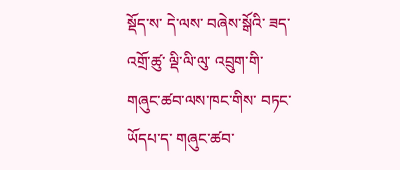སྡོད་ས་ དེ་ལས་ བཞེས་སྒོའི་ ཟད་འགྲོ་ཚུ་ ལྡི་ལི་ལུ་ འབྲུག་གི་གཞུང་ཚབ་ལས་ཁང་གིས་ བཏང་ཡོདཔ་ད་ གཞུང་ཚབ་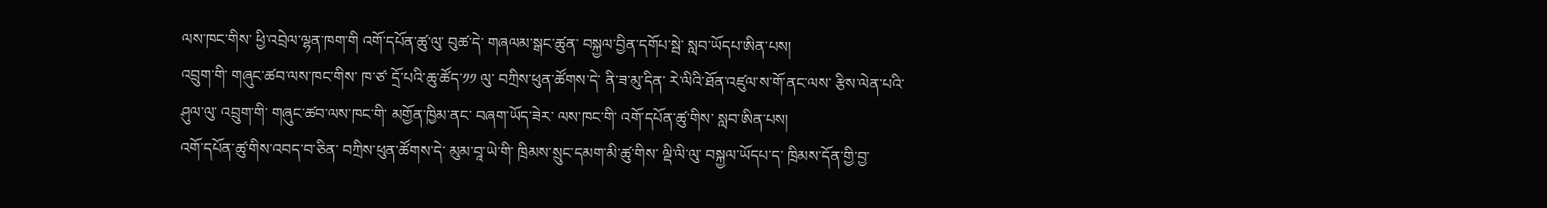ལས་ཁང་གིས་ ཕྱི་འབྲེལ་ལྷན་ཁག་གི འགོ་དཔོན་ཚུ་ལུ་ བུཚ་དེ་ གཞལམ་སྒང་ཚུན་ བསྐྱལ་བྱིན་དགོཔ་སྦེ་ སླབ་ཡོདཔ་ཨིན་པས།
འབྲུག་གི་ གཞུང་ཚབ་ལས་ཁང་གིས་ ཁ་ཙ་ དྲོ་པའི་ཆུ་ཚོད་༡༡ ལུ་ བཀྲིས་ཕུན་ཚོགས་དེ་ ནི་ཟ་མུ་དིན་ རེ་ལིའི་ཐོན་འཛུལ་ས་གོ་ནང་ལས་ རྩིས་ལེན་པའི་ཤུལ་ལུ་ འབྲུག་གི་ གཞུང་ཚབ་ལས་ཁང་གི་ མགྱོན་ཁྱིམ་ནང་ བཞག་ཡོད་ཟེར་ ལས་ཁང་གི་ འགོ་དཔོན་ཚུ་གིས་ སླབ་ཨིན་པས།
འགོ་དཔོན་ཚུ་གིས་འབད་བ་ཅིན་ བཀྲིས་ཕུན་ཚོགས་དེ་ མུམ་བཱ་ཡེ་གི་ ཁྲིམས་སྲུང་དམག་མི་ཚུ་གིས་ ལྡི་ལི་ལུ་ བསྐྱལ་ཡོདཔ་ད་ ཁྲིམས་དོན་གྱི་བྱ་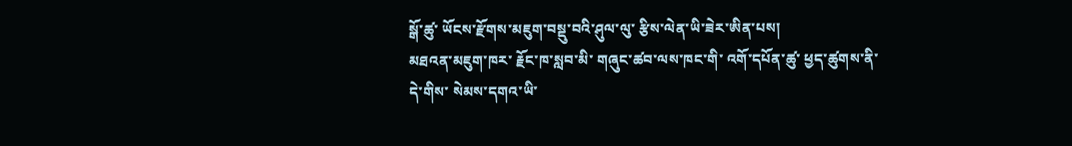སྒོ་ཚུ་ ཡོངས་རྫོགས་མཇུག་བསྡུ་བའི་ཤུལ་ལུ་ རྩིས་ལེན་ཡི་ཟེར་ཨིན་པས།
མཐའན་མཇུག་ཁར་ རྗོང་ཁ་སླབ་མི་ གཞུང་ཚབ་ལས་ཁང་གི་ འགོ་དཔོན་ཚུ་ ཕྱད་ཚུགས་ནི་དེ་གིས་ སེམས་དགའ་ཡི་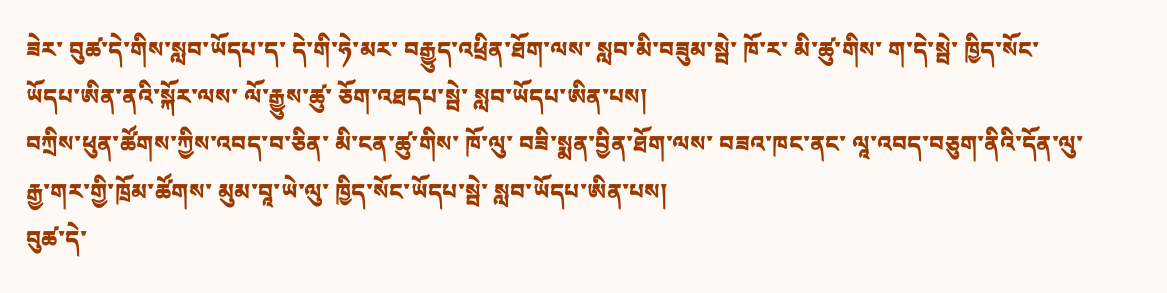ཟེར་ བུཚ་དེ་གིས་སླབ་ཡོདཔ་ད་ དེ་གི་ཧེ་མར་ བརྒྱུད་འཕྲིན་ཐོག་ལས་ སླབ་མི་བཟུམ་སྦེ་ ཁོ་ར་ མི་ཚུ་གིས་ ག་དེ་སྦེ་ ཁྱིད་སོང་ཡོདཔ་ཨིན་ནའི་སྐོར་ལས་ ལོ་རྒྱུས་ཚུ་ ཅོག་འཐདཔ་སྦེ་ སླབ་ཡོདཔ་ཨིན་པས།
བཀྲིས་ཕུན་ཚོགས་ཀྱིས་འབད་བ་ཅིན་ མི་ངན་ཚུ་གིས་ ཁོ་ལུ་ བཟི་སྨན་བྱིན་ཐོག་ལས་ བཟའ་ཁང་ནང་ ལཱ་འབད་བཅུག་ནིའི་དོན་ལུ་ རྒྱ་གར་གྱི་ཁྲོམ་ཚོགས་ མུམ་བཱ་ཡེ་ལུ་ ཁྱིད་སོང་ཡོདཔ་སྦེ་ སླབ་ཡོདཔ་ཨིན་པས།
བུཚ་དེ་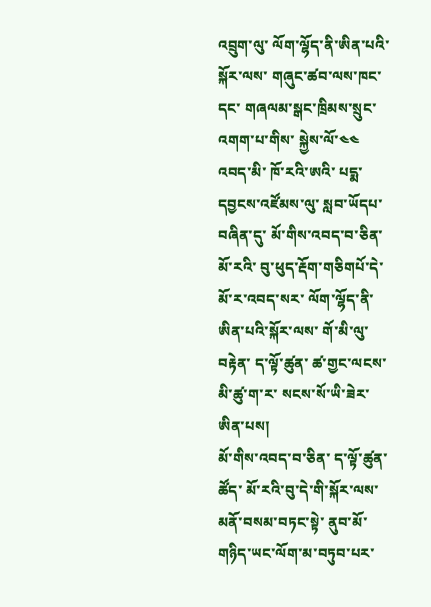འབྲུག་ལུ་ ལོག་ལྷོད་ནི་ཨིན་པའི་སྐོར་ལས་ གཞུང་ཚབ་ལས་ཁང་དང་ གཞལམ་སྒང་ཁྲིམས་སྲུང་འགག་པ་གིས་ སྐྱེས་ལོ་༤༤ འབད་མི་ ཁོ་རའི་ཨའི་ པདྨ་དབྱངས་འཛོམས་ལུ་ སླབ་ཡོདཔ་བཞིན་དུ་ མོ་གིས་འབད་བ་ཅིན་ མོ་རའི་ བུ་ཕུད་རྡོག་གཅིགཔོ་དེ་ མོ་ར་འབད་སར་ ལོག་ལྷོད་ནི་ཨིན་པའི་སྐོར་ལས་ གོ་མི་ལུ་བརྟེན་ ད་ལྟོ་ཚུན་ ཚ་གྱང་ལངས་མི་ཚུ་ག་ར་ སངས་སོ་ཡི་ཟེར་ཨིན་པས།
མོ་གིས་འབད་བ་ཅིན་ ད་ལྟོ་ཚུན་ཚོད་ མོ་རའི་བུ་དེ་གི་སྐོར་ལས་ མནོ་བསམ་བཏང་སྟེ་ ནུབ་མོ་ གཉིད་ཡང་ལོག་མ་བཏུབ་པར་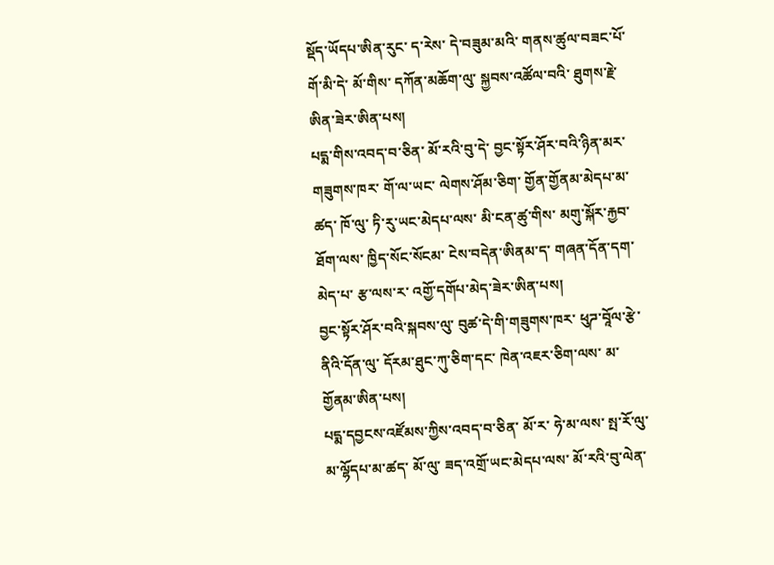སྡོད་ཡོདཔ་ཨིན་རུང་ ད་རེས་ དེ་བཟུམ་མའི་ གནས་ཚུལ་བཟང་པོ་གོ་མི་དེ་ མོ་གིས་ དཀོན་མཆོག་ལུ་ སྐྱབས་འཚོལ་བའི་ ཐུགས་རྗེ་ཨིན་ཟེར་ཨིན་པས།
པདྨ་གིས་འབད་བ་ཅིན་ མོ་རའི་བུ་དེ་ བྱང་སྟོར་ཤོར་བའི་ཉིན་མར་ གཟུགས་ཁར་ གོ་ལ་ཡང་ ལེགས་ཤོམ་ཅིག་ གྱོན་གྱོནམ་མེདཔ་མ་ཚད་ ཁོ་ལུ་ ཏི་རུ་ཡང་མེདཔ་ལས་ མི་ངན་ཚུ་གིས་ མགུ་སྐོར་རྐྱབ་ཐོག་ལས་ ཁྱིད་སོང་སོངམ་ ངེས་བདེན་ཨིནམ་ད་ གཞན་དོན་དག་མེད་པ་ རྩ་ལས་ར་ འགྱོ་དགོཔ་མེད་ཟེར་ཨིན་པས།
བྱང་སྟོར་ཤོར་བའི་སྐབས་ལུ་ བུཚ་དེ་གི་གཟུགས་ཁར་ ཕུཌ་བཱོལ་རྩེ་ནིའི་དོན་ལུ་ དོརམ་ཐུང་ཀུ་ཅིག་དང་ ཁེན་འཇར་ཅིག་ལས་ མ་གྱོནམ་ཨིན་པས།
པདྨ་དབྱངས་འཛོམས་ཀྱིས་འབད་བ་ཅིན་ མོ་ར་ ཧེ་མ་ལས་ སྤ་རོ་ལུ་ མ་ལྷོདཔ་མ་ཚད་ མོ་ལུ་ ཟད་འགྲོ་ཡང་མེདཔ་ལས་ མོ་རའི་བུ་ལེན་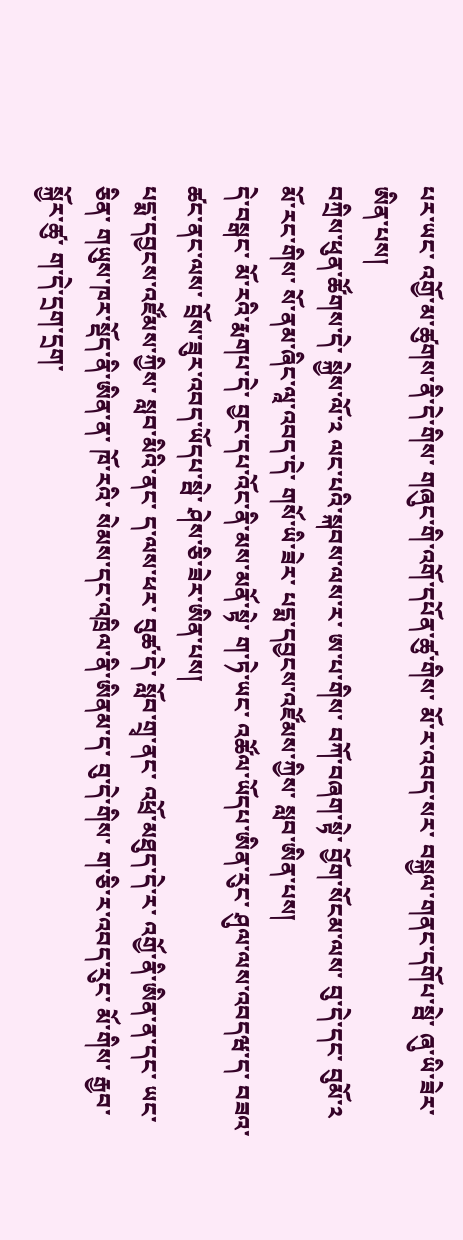པར་ཡང་ འགྱོ་མ་ཚུགས་ནི་དེ་གིས་ གཞུང་གི་འགོ་དཔོན་ཚུ་གིས་ མོ་ར་འབད་སར་ བསྐྱལ་གནང་དགོཔ་སྦེ་ ཞུ་ཡི་ཟེར་ཨིན་པས།
བཀྲིས་ཕུན་ཚོགས་དེ་ སྐྱེས་ལོ་༢ ལང་པའི་སྐབས་ལས་ར་ ཨ་པ་གིས་ བཀོ་བཞག་སྟེ་ བྱོག་སོངམ་ལས་ བུ་དེ་དང་ བུམོ་༢ མོ་རང་གིས་ སོ་ནམ་ཞིང་ལཱ་འབད་དེ་ གསོ་ཡི་ཟེར་ པདྨ་དབྱངས་འཛོམས་ཀྱིས་ སླབ་ཨིན་པས།
དེ་བསྒང་ མོ་རའི་རྨགཔ་དེ་ བྱང་དཔ་འོང་ནི་མས་མནོ་སྟེ་ ག་ཏེ་ཡང་ འཚོལ་ཡོདཔ་ཨིན་རུང་ ཤུལ་ལས་འབདཝ་ད་ བཟའ་ཚང་ནང་ལས་ བྲོས་ཟུར་འབད་ཡོདཔ་སྦེ་ ཤེས་ཅི་ཟེར་ཨིན་པས།
པདྨ་དབྱངས་འཛོམས་ཀྱིས་ སླབ་མིའི་ནང་ ད་ལས་ཕར་ བུཚ་དེ་ སློབ་གྲྭ་ནང་ འཕྲོ་མཐུད་དེ་ར་ འགྱོ་ནི་ཨིན་ན་དང་ ཡང་ཅིན་ གཡུས་ཁར་སྡོད་ནི་ཨིན་ན་ ཁོ་རའི་ སེམས་དང་འཁྲིལ་ནི་ཨིནམ་ད་ བུ་དེ་གིས་ ག་ཅི་ར་འབད་རུང་ མོ་གིས་ རྒྱབ་སྐྱོར་ཚུ་ ག་དེ་དྲག་དྲག་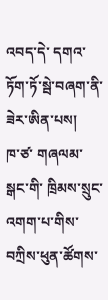འབད་དེ་ དགའ་ཏོག་ཏོ་སྦེ་བཞག་ནི་ཟེར་ཨིན་པས།
ཁ་ཙ་ གཞལམ་སྒང་གི་ ཁྲིམས་སྲུང་འགག་པ་གིས་ བཀྲིས་ཕུན་ཚོགས་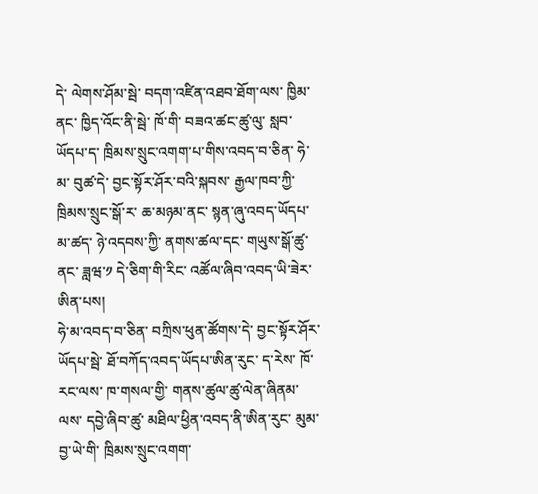དེ་ ལེགས་ཤོམ་སྦེ་ བདག་འཛིན་འཐབ་ཐོག་ལས་ ཁྱིམ་ནང་ ཁྱིད་འོང་ནི་སྦེ་ ཁོ་གི་ བཟའ་ཚང་ཚུ་ལུ་ སླབ་ཡོདཔ་ད་ ཁྲིམས་སྲུང་འགག་པ་གིས་འབད་བ་ཅིན་ ཧེ་མ་ བུཚ་དེ་ བྱང་སྟོར་ཤོར་བའི་སྐབས་ རྒྱལ་ཁབ་ཀྱི་ ཁྲིམས་སྲུང་སྒོ་ར་ ཆ་མཉམ་ནང་ སྙན་ཞུ་འབད་ཡོདཔ་མ་ཚད་ ཉེ་འདབས་ཀྱི་ ནགས་ཚལ་དང་ གཡུས་སྒོ་ཚུ་ནང་ ཟླཝ་༡ དེ་ཅིག་གི་རིང་ འཚོལ་ཞིབ་འབད་ཡི་ཟེར་ཨིན་པས།
ཧེ་མ་འབད་བ་ཅིན་ བཀྲིས་ཕུན་ཚོགས་དེ་ བྱང་སྟོར་ཤོར་ཡོདཔ་སྦེ་ ཐོ་བཀོད་འབད་ཡོདཔ་ཨིན་རུང་ ད་རེས་ ཁོ་རང་ལས་ ཁ་གསལ་གྱི་ གནས་ཚུལ་ཚུ་ལེན་ཞིནམ་ལས་ དབྱེ་ཞིབ་ཚུ་ མཐིལ་ཕྱིན་འབད་ནི་ཨིན་རུང་ མུམ་བྱ་ཡེ་གི་ ཁྲིམས་སྲུང་འགག་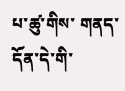པ་ཚུ་གིས་ གནད་དོན་དེ་གི་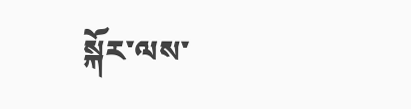སྐོར་ལས་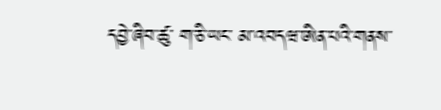དབྱེ་ཞིབ་ཚུ་ ག་ཅི་ཡང་ མ་འབདཝ་ཨིན་པའི་གནས་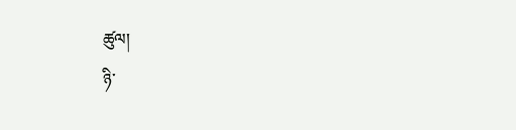ཚུལ།
ཉི་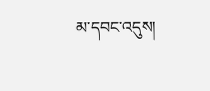མ་དབང་འདུས།